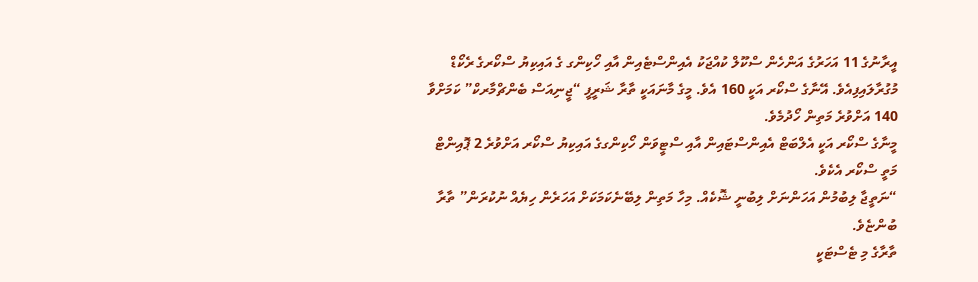އީރާނުގެ 11 އަހަރުގެ އަންހެން ސްކޫލް ކުއްޖަކު އެއިންސްޓެއިން އާއި ހޯކިންގ ގެ އައިކިޔު ސްކޯރގެ ރެކޯޑް މުގުރާލައިފިއެވެ. އޭނާގެ ސްކޯރ އަކީ 160 އެވެ. މީގެ މާނައަކީ ތާރާ ޝަރީފީ “ޖީނިއަސް ބެންޗްމާރކް” ކަމަށްވާ 140 އަށްވުރެ މަތިން ހޯދުމެވެ.
މީނާގެ ސްކޯރ އަކީ އެލްބަޓް އެއިންސްޓައިން އާއި ސްޓީވަން ހޯކިންގގެ އައިކިޔު ސްކޯރ އަށްވުރެ 2 ޕޮއިންޓް މަތީ ސްކޯރ އެކެވެ.
“ނަތީޖާ ލިބުމުން އަހަންނަށް ލިބުނީ ޝޮކެއް. މިހާ މަތިން ލިބޭނެކަމަކަށް އަހަރެން ހިޔެއް ނުކުރަން” ތާރާ ބުންޏެވެ.
ތާރާގެ މި ޓެސްޓަކީ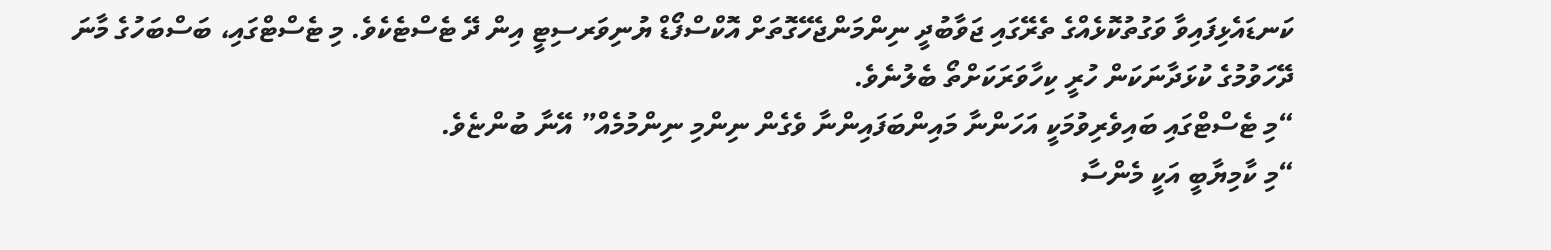ކަނޑައެޅިފައިވާ ވަގުތުކޮޅެއްގެ ތެރޭގައި ޖަވާބުދީ ނިންމަންޖެހޭގޮތަށް އޮކްސްފޯޑް ޔުނިވަރސިޓީ އިން ދޭ ޓެސްޓެކެވެ. މި ޓެސްޓްގައި، ބަސްބަހުގެ މާނަ ދޭހަވުމުގެ ކުޅަދާނަކަން ހުރީ ކިހާވަރަކަށްތޯ ބެލުނެވެ.
“މި ޓެސްޓްގައި ބައިވެރިވުމަކީ އަހަންނާ މައިންބަފައިންނާ ވެގެން ނިންމި ނިންމުމެއް” އޭނާ ބުންޏެވެ.
“މި ކާމިޔާބީ އަކީ މެންސާ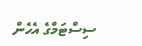ސިސްޓަމްގެ އެހެން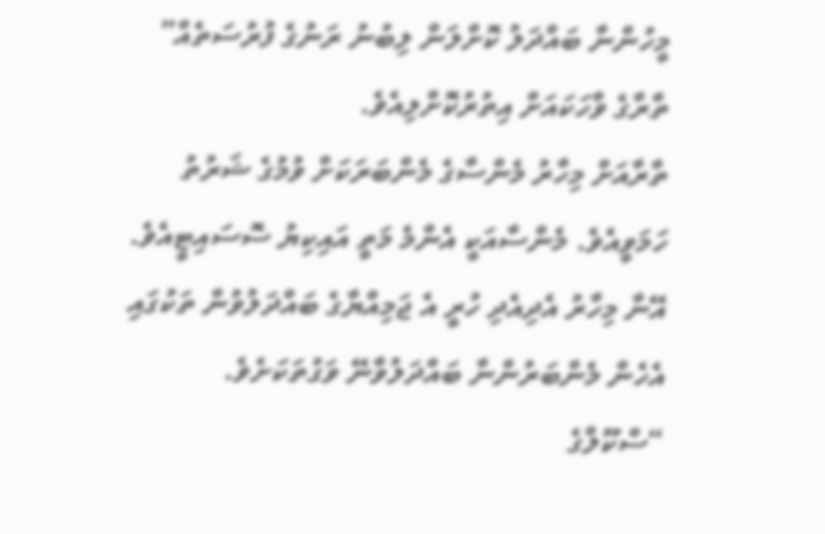މީހުންނާ ބައްދަލު ކޮށްލަން ލިބުނު ރަނުގެ ފުރުސަތެއް” ތާރާގެ ވާހަކައަށް އިތުރުކޮށްލިއެވެ.
ތާރާއަށް މިހާރު މެންސާގެ މެންބަރަކަށް ވުމުގެ ޝަރުތު ހަމަވީއެވެ. މެންސާއަކީ އެންމެ މަތީ އައިކިޔު ސޮސައިޓީއެވެ. އޭނާ މިހާރު އެދިއެދި ހުރީ އެ ޖަމިއްޔާގެ ބައްދަލުވުން ތަކުގައި އެހެން މެންބަރުންނާ ބައްދަލުވާނޭ ވަގުތަކަށެވެ.
“ސްކޫލްގެ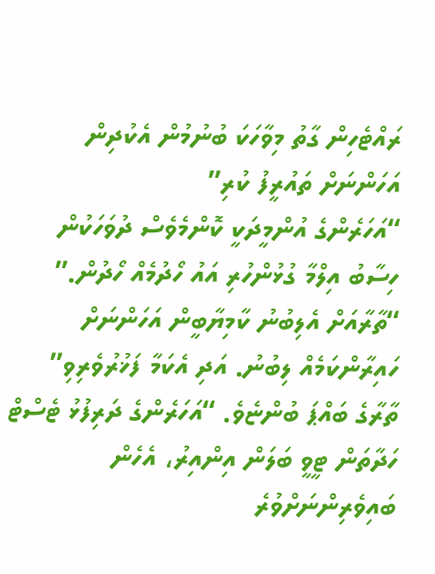ރައްޓެހިން ގާތު މިވާހަކަ ބުނުމުން އެކުދިން އަހަންނަށް ތައުރީފު ކުރި”
“އަހަރެންގެ އުންމީދަކީ ކޮންމެވެސް ދުވަހަކުން ހިސާބު އިލްމާ ގުޅުންހުރި އައު ހޯދުމެއް ހޯދުން.”
“ތާރާއަށް އެލިބުނު ކާމިޔާބީން އަހަންނަށް ހައިރާންކަމެއް ލިބުނު. އަދި އެކަމާ ފަޚުރުވެރިވި” ތާރާގެ ބައްޕަ ބުންޏެވެ. “އަހަރެންގެ ދަރިފުޅު ޓެސްޓް ހަދާތަން ޓީވީ ބަލަން އިންއިރު، އެހެން ބައިވެރިންނަށްވުރެ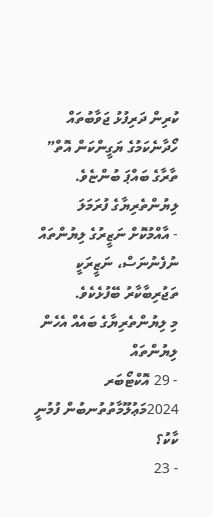ކުރިން ދަރިފުޅު ޖަވާބުތައް ހޯދާނެކަމުގެ ޔަގީންކަން އޮތް” ތާރާގެ ބައްޕަ ބުންޏެވެ.
ލިޔުންތެރިޔާގެ ފުރަމަލަ
- އާއްމުކޮށް ނަޒީރުގެ ލިޔުންތައް ނުފެނުނަސް، ނަޒީރަކީ ތަޖުރިބާކާރު ބޭފުޅެކެވެ.
މި ލިޔުންތެރިޔާގެ ބައެއް އެހެން ލިޔުންތައް
- 29 އޮކްޓޯބަރ 2024މަޢުލޫމާތުތުނބުން ފުމުނީ ކާކު؟
- 23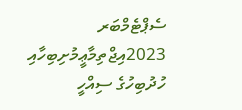ސެޕްޓެމްބަރ 2023އިޖްތިމާޢީމުށިބިހާއި ހުދުބިހުގެ ސިއްހީ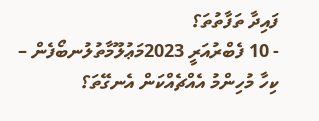ފައިދާ ތަފާތުތަ؟
- 10 ފެބްރުއަރީ 2023މަޢުލޫމާތުލުނބޯފެން – ކިހާ މުހިންމު އެއްޗެއްކަން އެނގޭތަ؟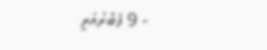- 9 ފެބްރުއަރީ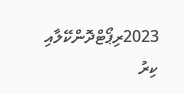2023ރިޕޯޓްދޮންކޭލާއި ކިރު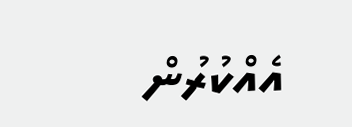އެއްކުރުން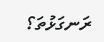ރަނގަޅުތަ؟